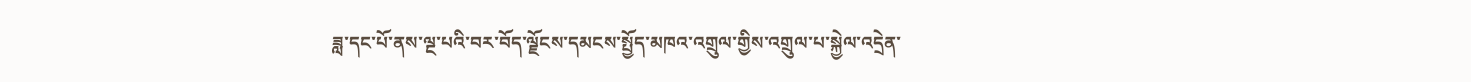ཟླ་དང་པོ་ནས་ལྔ་པའི་བར་བོད་ལྗོངས་དམངས་སྤྱོད་མཁའ་འགྲུལ་གྱིས་འགྲུལ་པ་སྐྱེལ་འདྲེན་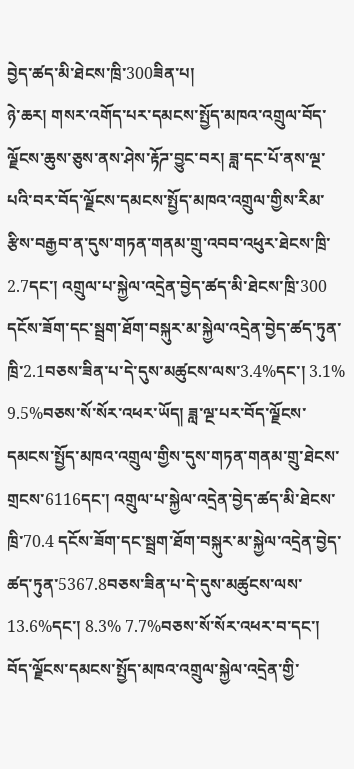བྱེད་ཚད་མི་ཐེངས་ཁྲི་300ཟིན་པ།
ཉེ་ཆར། གསར་འགོད་པར་དམངས་སྤྱོད་མཁའ་འགྲུལ་བོད་ལྗོངས་ཆུས་ཅུས་ནས་ཤེས་རྟོཌ་བྱུང་བར། ཟླ་དང་པོ་ནས་ལྔ་པའི་བར་བོད་ལྗོངས་དམངས་སྤྱོད་མཁའ་འགྲུལ་གྱིས་རིམ་རྩིས་བརྒྱབ་ན་དུས་གཏན་གནམ་གྲུ་འབབ་འཕུར་ཐེངས་ཁྲི་2.7དང་། འགྲུལ་པ་སྐྱེལ་འདྲེན་བྱེད་ཚད་མི་ཐེངས་ཁྲི་300 དངོས་ཟོག་དང་སྦྲག་ཐོག་བསྐུར་མ་སྐྱེལ་འདྲེན་བྱེད་ཚད་ཏུན་ཁྲི་2.1བཅས་ཟིན་པ་དེ་དུས་མཚུངས་ལས་3.4%དང་། 3.1% 9.5%བཅས་སོ་སོར་འཕར་ཡོད། ཟླ་ལྔ་པར་བོད་ལྗོངས་དམངས་སྤྱོད་མཁའ་འགྲུལ་གྱིས་དུས་གཏན་གནམ་གྲུ་ཐེངས་གྲངས་6116དང་། འགྲུལ་པ་སྐྱེལ་འདྲེན་བྱེད་ཚད་མི་ཐེངས་ཁྲི་70.4 དངོས་ཟོག་དང་སྦྲག་ཐོག་བསྐུར་མ་སྐྱེལ་འདྲེན་བྱེད་ཚད་ཏུན་5367.8བཅས་ཟིན་པ་དེ་དུས་མཚུངས་ལས་13.6%དང་། 8.3% 7.7%བཅས་སོ་སོར་འཕར་བ་དང་། བོད་ལྗོངས་དམངས་སྤྱོད་མཁའ་འགྲུལ་སྐྱེལ་འདྲེན་གྱི་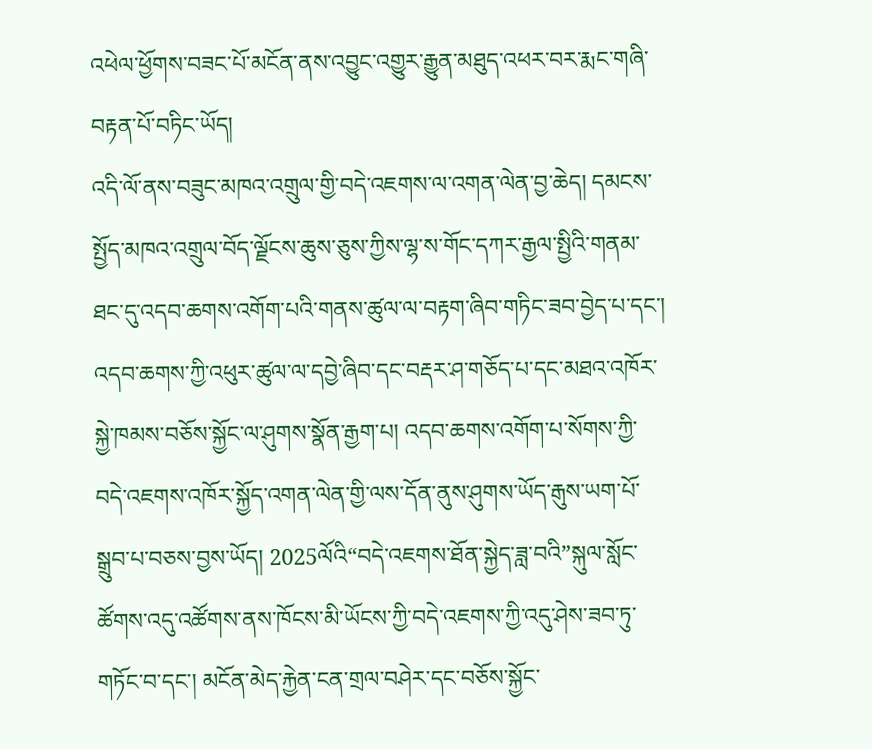འཕེལ་ཕྱོགས་བཟང་པོ་མངོན་ནས་འབྱུང་འགྱུར་རྒྱུན་མཐུད་འཕར་བར་རྨང་གཞི་བརྟན་པོ་བཏིང་ཡོད།
འདི་ལོ་ནས་བཟུང་མཁའ་འགྲུལ་གྱི་བདེ་འཇགས་ལ་འགན་ལེན་བྱ་ཆེད། དམངས་སྤྱོད་མཁའ་འགྲུལ་བོད་ལྗོངས་ཆུས་ཅུས་ཀྱིས་ལྷ་ས་གོང་དཀར་རྒྱལ་སྤྱིའི་གནམ་ཐང་དུ་འདབ་ཆགས་འགོག་པའི་གནས་ཚུལ་ལ་བརྟག་ཞིབ་གཏིང་ཟབ་བྱེད་པ་དང་། འདབ་ཆགས་ཀྱི་འཕུར་ཚུལ་ལ་དབྱེ་ཞིབ་དང་བརྡར་ཤ་གཅོད་པ་དང་མཐའ་འཁོར་སྐྱེ་ཁམས་བཅོས་སྐྱོང་ལ་ཤུགས་སྣོན་རྒྱག་པ། འདབ་ཆགས་འགོག་པ་སོགས་ཀྱི་བདེ་འཇགས་འཁོར་སྐྱོད་འགན་ལེན་གྱི་ལས་དོན་ནུས་ཤུགས་ཡོད་རྒུས་ཡག་པོ་སྒྲུབ་པ་བཅས་བྱས་ཡོད། 2025ལོའི“བདེ་འཇགས་ཐོན་སྐྱེད་ཟླ་བའི”སྐུལ་སློང་ཚོགས་འདུ་འཚོགས་ནས་ཁོངས་མི་ཡོངས་ཀྱི་བདེ་འཇགས་ཀྱི་འདུ་ཤེས་ཟབ་ཏུ་གཏོང་བ་དང་། མངོན་མེད་རྐྱེན་ངན་གྲལ་བཤེར་དང་བཅོས་སྐྱོང་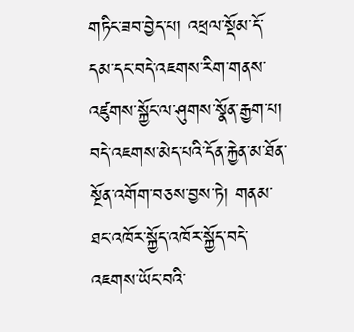གཏིང་ཟབ་བྱེད་པ། འཕྲལ་སྡོམ་དོ་དམ་དང་བདེ་འཇགས་རིག་གནས་འཛུགས་སྐྱོང་ལ་ཤུགས་སྣོན་རྒྱག་པ། བདེ་འཇགས་མེད་པའི་དོན་རྐྱེན་མ་ཐོན་སྔོན་འགོག་བཅས་བྱས་ཏེ། གནམ་ཐང་འཁོར་སྐྱོད་འཁོར་སྐྱོད་བདེ་འཇགས་ཡོང་བའི་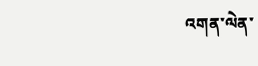འགན་ལེན་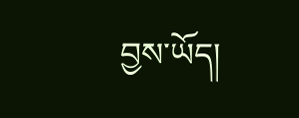བྱས་ཡོད།